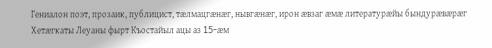Гениалон поэт, прозаик, публицист, тæлмацгæнæг, нывгæнæг, ирон æвзаг æмæ литературæйы бындурæвæрæг Хетæгкаты Леуаны фырт Къостайыл ацы аз 15-æм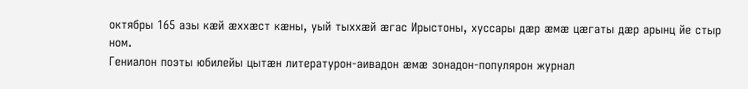октябры 165 азы кæй æххæст кæны, уый тыххæй æгас Ирыстоны, хуссары дæр æмæ цæгаты дæр арынц йе стыр ном.
Гениалон поэты юбилейы цытæн литературон-аивадон æмæ зонадон-популярон журнал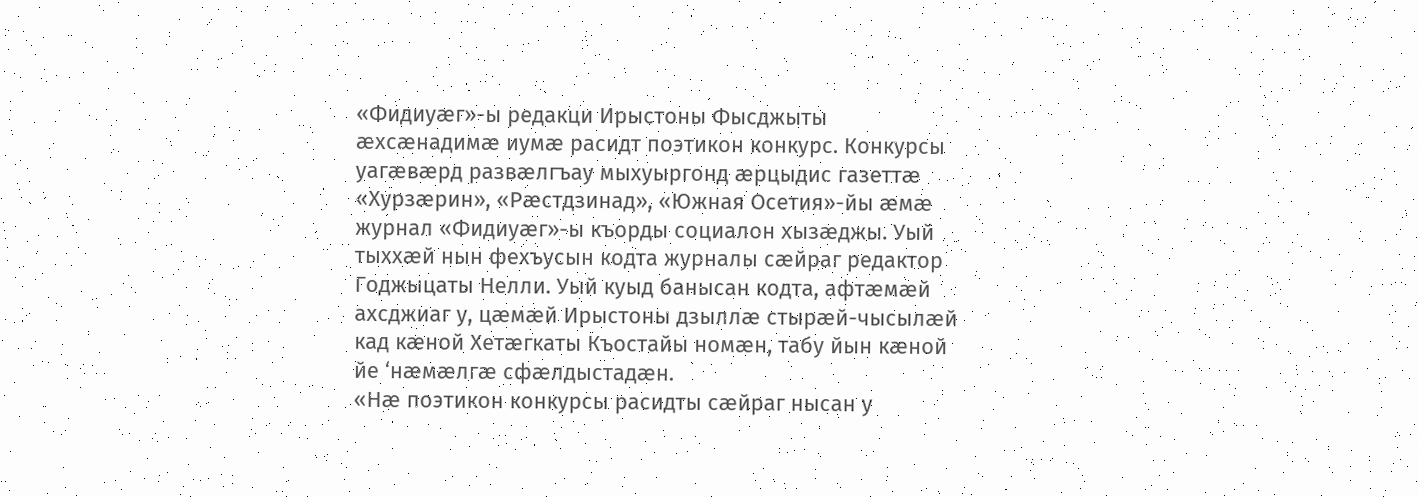«Фидиуæг»-ы редакци Ирыстоны Фысджыты æхсæнадимæ иумæ расидт поэтикон конкурс. Конкурсы уагæвæрд развæлгъау мыхуыргонд æрцыдис газеттæ «Хурзæрин», «Рæстдзинад», «Южная Осетия»-йы æмæ журнал «Фидиуæг»-ы къорды социалон хызæджы. Уый тыххæй нын фехъусын кодта журналы сæйраг редактор Годжыцаты Нелли. Уый куыд банысан кодта, афтæмæй ахсджиаг у, цæмæй Ирыстоны дзыллæ стырæй-чысылæй кад кæной Хетæгкаты Къостайы номæн, табу йын кæной йе ‘нæмæлгæ сфæлдыстадæн.
«Нæ поэтикон конкурсы расидты сæйраг нысан у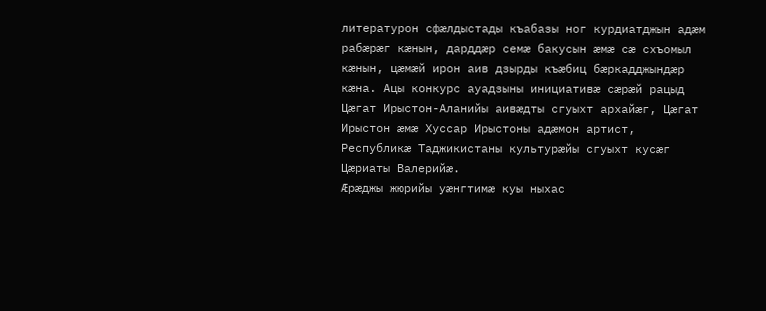литературон сфæлдыстады къабазы ног курдиатджын адæм рабæрæг кæнын, дарддæр семæ бакусын æмæ сæ схъомыл кæнын, цæмæй ирон аив дзырды къæбиц бæркадджындæр кæна. Ацы конкурс ауадзыны инициативæ сæрæй рацыд Цæгат Ирыстон-Аланийы аивæдты сгуыхт архайæг, Цæгат Ирыстон æмæ Хуссар Ирыстоны адæмон артист, Республикæ Таджикистаны культурæйы сгуыхт кусæг Цæриаты Валерийæ.
Æрæджы жюрийы уæнгтимæ куы ныхас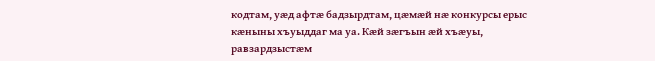кодтам, уæд афтæ бадзырдтам, цæмæй нæ конкурсы ерыс кæныны хъуыддаг ма уа. Кæй зæгъын æй хъæуы, равзардзыстæм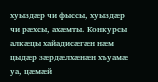хуыздæр чи фыссы, хуыздæр чи рæхсы, ахæмты. Конкурсы алкæцы хайадисæгæн нæм цыдæр зæрдæлхæнæн хъуамæ уа, цæмæй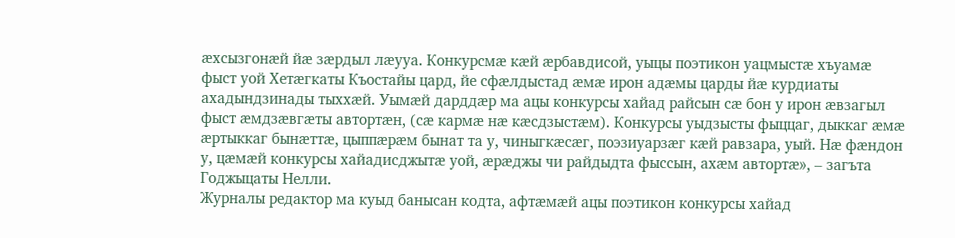æхсызгонæй йæ зæрдыл лæууа. Конкурсмæ кæй æрбавдисой, уыцы поэтикон уацмыстæ хъуамæ фыст уой Хетæгкаты Къостайы цард, йе сфæлдыстад æмæ ирон адæмы царды йæ курдиаты ахадындзинады тыххæй. Уымæй дарддæр ма ацы конкурсы хайад райсын сæ бон у ирон æвзагыл фыст æмдзæвгæты автортæн, (сæ кармæ нæ кæсдзыстæм). Конкурсы уыдзысты фыццаг, дыккаг æмæ æртыккаг бынæттæ, цыппæрæм бынат та у, чиныгкæсæг, поэзиуарзæг кæй равзара, уый. Нæ фæндон у, цæмæй конкурсы хайадисджытæ уой, æрæджы чи райдыдта фыссын, ахæм автортæ», – загъта Годжыцаты Нелли.
Журналы редактор ма куыд банысан кодта, афтæмæй ацы поэтикон конкурсы хайад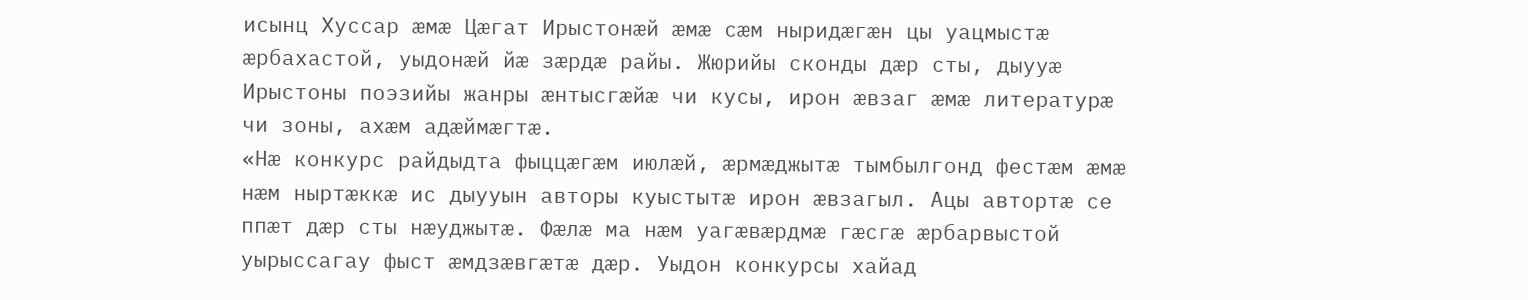исынц Хуссар æмæ Цæгат Ирыстонæй æмæ сæм ныридæгæн цы уацмыстæ æрбахастой, уыдонæй йæ зæрдæ райы. Жюрийы сконды дæр сты, дыууæ Ирыстоны поэзийы жанры æнтысгæйæ чи кусы, ирон æвзаг æмæ литературæ чи зоны, ахæм адæймæгтæ.
«Нæ конкурс райдыдта фыццæгæм июлæй, æрмæджытæ тымбылгонд фестæм æмæ нæм ныртæккæ ис дыууын авторы куыстытæ ирон æвзагыл. Ацы автортæ се ппæт дæр сты нæуджытæ. Фæлæ ма нæм уагæвæрдмæ гæсгæ æрбарвыстой уырыссагау фыст æмдзæвгæтæ дæр. Уыдон конкурсы хайад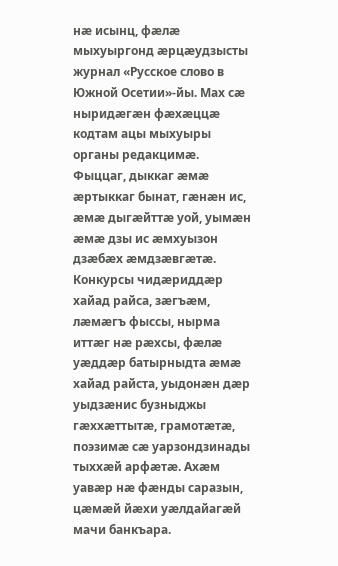нæ исынц, фæлæ мыхуыргонд æрцæудзысты журнал «Русское слово в Южной Осетии»-йы. Мах сæ ныридæгæн фæхæццæ кодтам ацы мыхуыры органы редакцимæ.
Фыццаг, дыккаг æмæ æртыккаг бынат, гæнæн ис, æмæ дыгæйттæ уой, уымæн æмæ дзы ис æмхуызон дзæбæх æмдзæвгæтæ. Конкурсы чидæриддæр хайад райса, зæгъæм, лæмæгъ фыссы, нырма иттæг нæ рæхсы, фæлæ уæддæр батырныдта æмæ хайад райста, уыдонæн дæр уыдзæнис бузныджы гæххæттытæ, грамотæтæ, поэзимæ сæ уарзондзинады тыххæй арфæтæ. Ахæм уавæр нæ фæнды саразын, цæмæй йæхи уæлдайагæй мачи банкъара.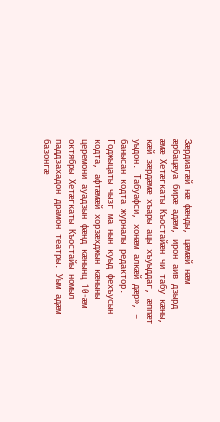Зæрдиагæй нæ фæнды, цæмæй нæм æрбацæуа бирæ адæм, ирон аив дзырд æмæ Хетæгкаты Къостайæн чи табу кæны, кæй зæрдæмæ хъары ацы хъуыддаг, æппæт уыдон. Табуафси, хонæм алкæй дæр», – банысан кодта журналы редактор.
Годжыцаты чызг ма нын куыд фехъусын кодта, афтæмæй хорзæхджын кæныны церемони ауадзын фæнд кæнынц 10-æм октябры Хетæгкаты Къостайы номыл паддзахадон драмон театры. Уым адæм базонгæ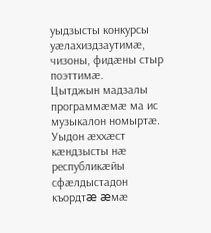уыдзысты конкурсы уæлахиздзаутимæ, чизоны, фидæны стыр поэттимæ.
Цытджын мадзалы программæмæ ма ис музыкалон номыртæ. Уыдон æххæст кæндзысты нæ республикæйы сфæлдыстадон къордтæ æмæ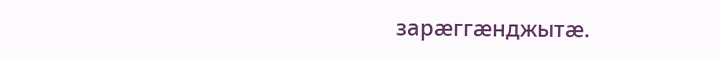зарæггæнджытæ.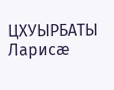ЦХУЫРБАТЫ Ларисæ